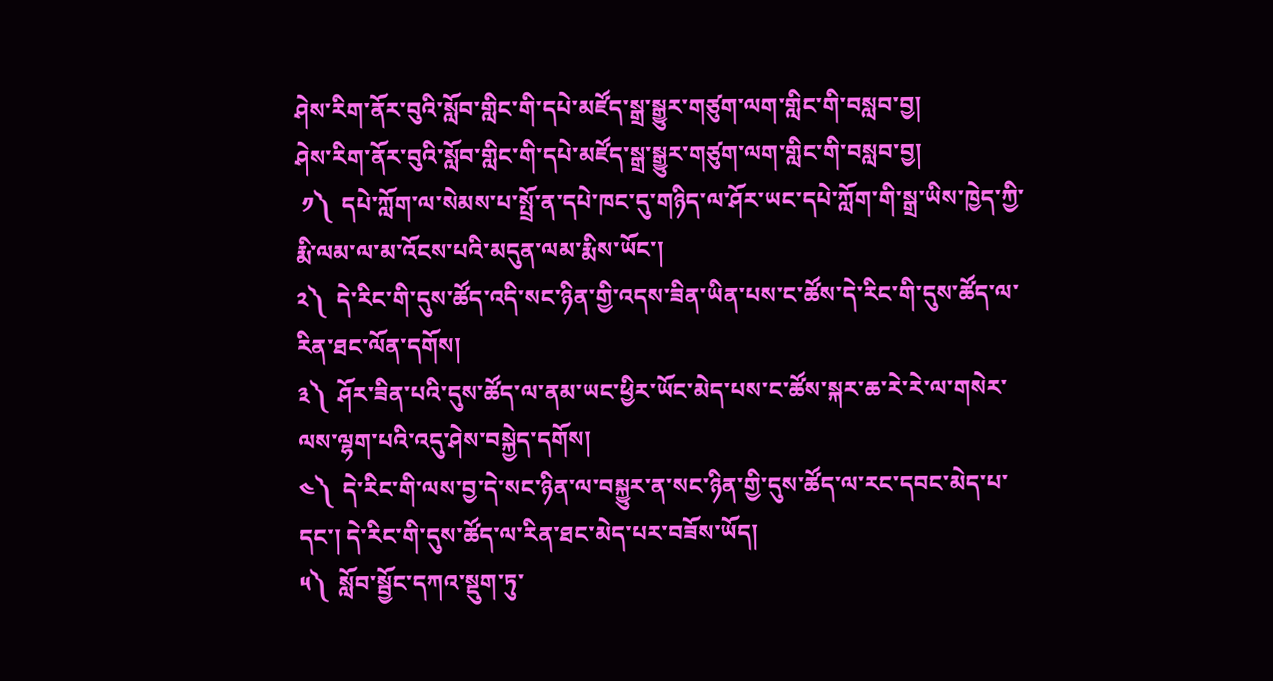ཤེས་རིག་ནོར་བུའི་སློབ་གླིང་གི་དཔེ་མཛོད་སྒྲ་སྒྱུར་གཙུག་ལག་གླིང་གི་བསླབ་བྱ།
ཤེས་རིག་ནོར་བུའི་སློབ་གླིང་གི་དཔེ་མཛོད་སྒྲ་སྒྱུར་གཙུག་ལག་གླིང་གི་བསླབ་བྱ།
 ༡༽  དཔེ་ཀློག་ལ་སེམས་པ་སྤྲོ་ན་དཔེ་ཁང་དུ་གཉིད་ལ་ཤོར་ཡང་དཔེ་ཀློག་གི་སྒྲ་ཡིས་ཁྱེད་ཀྱི་རྨི་ལམ་ལ་མ་འོངས་པའི་མདུན་ལམ་རྨིས་ཡོང་།
༢༽  དེ་རིང་གི་དུས་ཚོད་འདི་སང་ཉིན་གྱི་འདས་ཟིན་ཡིན་པས་ང་ཚོས་དེ་རིང་གི་དུས་ཚོད་ལ་རིན་ཐང་ལོན་དགོས།
༣༽  ཤོར་ཟིན་པའི་དུས་ཚོད་ལ་ནམ་ཡང་ཕྱིར་ཡོང་མེད་པས་ང་ཚོས་སྐར་ཆ་རེ་རེ་ལ་གསེར་ལས་ལྷག་པའི་འདུ་ཤེས་བསྐྱེད་དགོས།
༤༽  དེ་རིང་གི་ལས་བྱ་དེ་སང་ཉིན་ལ་བསྐྱུར་ན་སང་ཉིན་གྱི་དུས་ཚོད་ལ་རང་དབང་མེད་པ་དང་། དེ་རིང་གི་དུས་ཚོད་ལ་རིན་ཐང་མེད་པར་བཟོས་ཡོད།
༥༽  སློབ་སྦྱོང་དཀའ་སྡུག་ཏུ་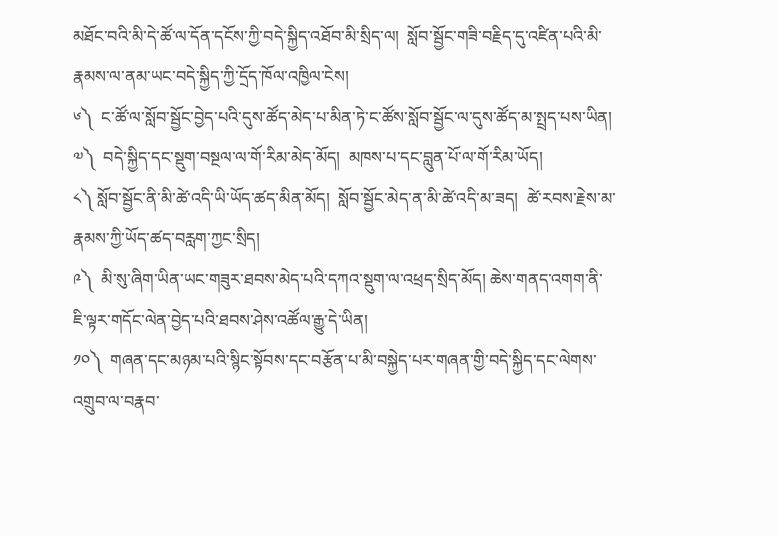མཐོང་བའི་མི་དེ་ཚོ་ལ་དོན་དངོས་ཀྱི་བདེ་སྐྱིད་འཐོབ་མི་སྲིད་ལ།  སློབ་སྦྱོང་གཟི་བརྗིད་དུ་འཛིན་པའི་མི་རྣམས་ལ་ནམ་ཡང་བདེ་སྐྱིད་ཀྱི་དྲོད་ཁོལ་འཁྱིལ་ངེས།
༦༽  ང་ཚོ་ལ་སློབ་སྦྱོང་བྱེད་པའི་དུས་ཚོད་མེད་པ་མིན་ཏེ་ང་ཚོས་སློབ་སྦྱོང་ལ་དུས་ཚོད་མ་སྤྲད་པས་ཡིན།
༧༽  བདེ་སྐྱིད་དང་སྡུག་བསྔལ་ལ་གོ་རིམ་མེད་མོད།  མཁས་པ་དང་བླུན་པོ་ལ་གོ་རིམ་ཡོད།
༨༽ སློབ་སྦྱོང་ནི་མི་ཚེ་འདི་ཡི་ཡོད་ཚད་མིན་མོད།  སློབ་སྦྱོང་མེད་ན་མི་ཚེ་འདི་མ་ཟད།  ཚེ་རབས་རྗེས་མ་རྣམས་ཀྱི་ཡོད་ཚད་བརླག་ཀྱང་སྲིད།
༩༽  མི་སུ་ཞིག་ཡིན་ཡང་གཟུར་ཐབས་མེད་པའི་དཀའ་སྡུག་ལ་འཕྲད་སྲིད་མོད། ཆེས་གནད་འགག་ནི་ཇི་ལྟར་གདོང་ལེན་བྱེད་པའི་ཐབས་ཤེས་འཚོལ་རྒྱུ་དེ་ཡིན།
༡༠༽  གཞན་དང་མཉམ་པའི་སྙིང་སྟོབས་དང་བརྩོན་པ་མི་བསྐྱེད་པར་གཞན་གྱི་བདེ་སྐྱིད་དང་ལེགས་འགྲུབ་ལ་བརྣབ་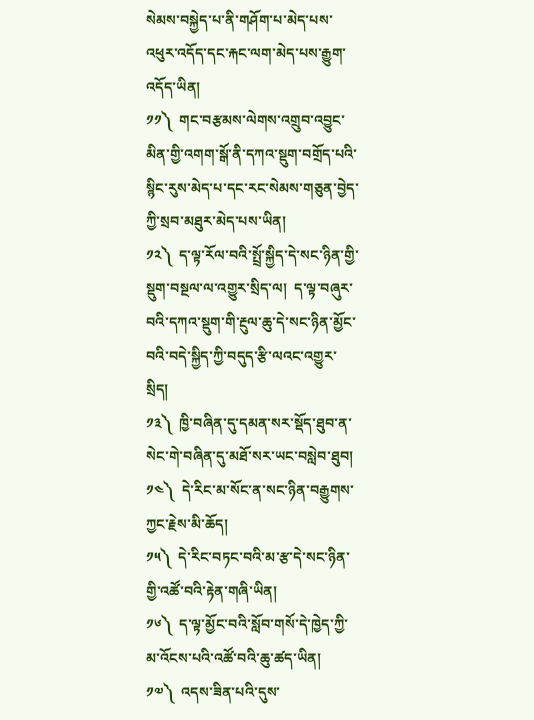སེམས་བསྐྱེད་པ་ནི་གཤོག་པ་མེད་པས་འཕུར་འདོད་དང་རྐང་ལག་མེད་པས་རྒྱུག་འདོད་ཡིན།
༡༡༽  གང་བརྩམས་ལེགས་འགྲུབ་འབྱུང་མིན་གྱི་འགག་སྒོ་ནི་དཀའ་སྡུག་བགྲོད་པའི་སྙིང་རུས་མེད་པ་དང་རང་སེམས་གཅུན་བྱེད་ཀྱི་སྲབ་མཐུར་མེད་པས་ཡིན།
༡༢༽  ད་ལྟ་རོལ་བའི་སྤྲོ་སྐྱིད་དེ་སང་ཉིན་གྱི་སྡུག་བསྔལ་ལ་འགྱུར་སྲིད་ལ།  ད་ལྟ་བཞུར་བའི་དཀའ་སྡུག་གི་རྔུལ་ཆུ་དེ་སང་ཉིན་མྱོང་བའི་བདེ་སྐྱིད་ཀྱི་བདུད་རྩི་ལའང་འགྱུར་སྲིད།
༡༣༽  ཁྱི་བཞིན་དུ་དམན་སར་སྡོད་ཐུབ་ན་སེང་གེ་བཞིན་དུ་མཐོ་སར་ཡང་བསླེབ་ཐུབ།
༡༤༽  དེ་རིང་མ་སོང་ན་སང་ཉིན་བརྒྱུགས་ཀྱང་རྗེས་མི་ཆོད།
༡༥༽  དེ་རིང་བཏང་བའི་མ་རྩ་དེ་སང་ཉིན་གྱི་འཚོ་བའི་རྟེན་གཞི་ཡིན།
༡༦༽  ད་ལྟ་མྱོང་བའི་སློབ་གསོ་དེ་ཁྱེད་ཀྱི་མ་འོངས་པའི་འཚོ་བའི་ཆུ་ཚད་ཡིན།
༡༧༽  འདས་ཟིན་པའི་དུས་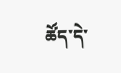ཚོད་དེ་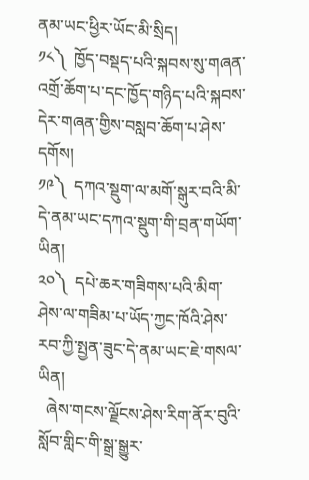ནམ་ཡང་ཕྱིར་ཡོང་མི་སྲིད།
༡༨༽  ཁྱོད་བསྡད་པའི་སྐབས་སུ་གཞན་འགྲོ་ཆོག་པ་དང་ཁྱོད་གཉིད་པའི་སྐབས་དེར་གཞན་གྱིས་བསླབ་ཆོག་པ་ཤེས་དགོས།
༡༩༽  དཀའ་སྡུག་ལ་མགོ་སྒུར་བའི་མི་དེ་ནམ་ཡང་དཀའ་སྡུག་གི་བྲན་གཡོག་ཡིན།
༢༠༽  དཔེ་ཆར་གཟིགས་པའི་མིག་ཤེས་ལ་གཟིམ་པ་ཡོད་ཀྱང་ཁོའི་ཤེས་རབ་ཀྱི་སྤྱན་ཟུང་དེ་ནམ་ཡང་ཇེ་གསལ་ཡིན།
  ཞེས་གངས་ལྗོངས་ཤེས་རིག་ནོར་བུའི་སློབ་གླིང་གི་སྒྲ་སྒྱུར་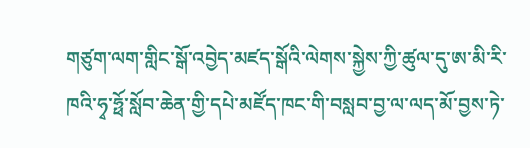གཙུག་ལག་གླིང་སྒོ་འབྱེད་མཛད་སྒོའི་ལེགས་སྐྱེས་ཀྱི་ཚུལ་དུ་ཨ་མི་རི་ཁའི་ཧྭ་ཧྥོ་སློབ་ཆེན་གྱི་དཔེ་མཛོད་ཁང་གི་བསླབ་བྱ་ལ་ལད་མོ་བྱས་ཏེ་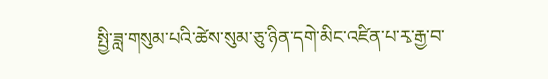སྤྱི་ཟླ་གསུམ་པའི་ཚེས་སུམ་ཅུ་ཉིན་དགེ་མིང་འཛིན་པ་རྭ་རྒྱ་བ་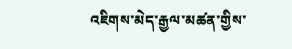འཇིགས་མེད་རྒྱལ་མཚན་གྱིས་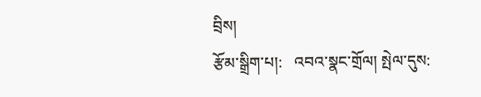བྲིས།
རྩོམ་སྒྲིག་པ།:   འབའ་སྣང་གྲོལ། སྤེལ་དུས: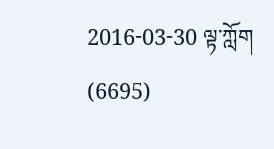2016-03-30 ལྟ་ཀློག (6695)